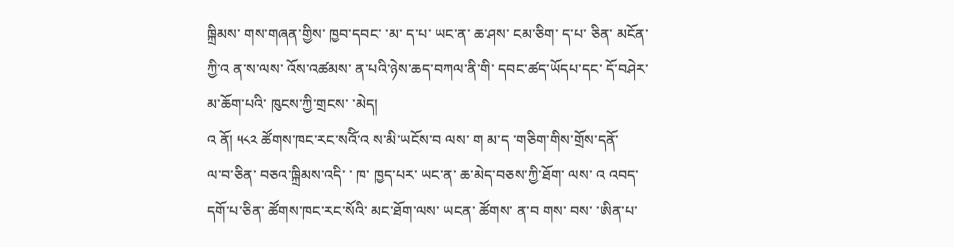ཁྐྲིམས་ གས་གཞན་གྱིས་ ཁྱབ་དབང་ ་མ་ ད་པ་ ཡང་ན་ ཆ་ཤས་ ངམ་ཅིག་ ད་པ་ ཅིན་ མངོན་ཀྱི་འ ན་ས་ལས་ འོས་འཚམས་ ན་པའི་ཉེས་ཆད་བཀལ་ནི་གི་ དབང་ཚད་ཡོདཔ་དང་ དོ་བཤེར་མ་ཆོག་པའི་ ཁུངས་ཀྱི་གྲངས་ ་མེད།
འ ནོ། ༥༨༢ ཚོགས་ཁང་རང་སའོི་འ ས་མི་ཡངོས་བ ལས་ ག མ་ད ་གཅིག་གིས་གྲོས་དནོ་
ལ་བ་ཅིན་ བཅའ་ཁྐྲིམས་འདི་ ་ ཁ་ ཁྱད་པར་ ཡང་ན་ ཆ་མེད་བཅས་ཀྱི་ཐོག་ ལས་ འ འབད་དགོ་པ་ཅིན་ ཚོགས་ཁང་རང་སོའི་ མང་ཐོག་ལས་ ཡངན་ ཚོགས་ ན་བ གས་ བས་ ་ཨིན་པ་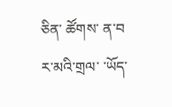ཅིན་ ཚོགས་ ན་བ ར་མའི་གྲལ་ ་ཡོད་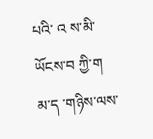པའི་ འ ས་མི་ཡོངས་བ ཀྱི་ག མ་ད ་གཉིས་ལས་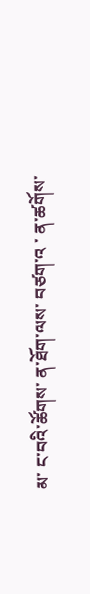མ་ ང་བའི་ཚོགས་ ན་ཐོག་ལས་ བཙག་འ ་ ན་ཚགོས་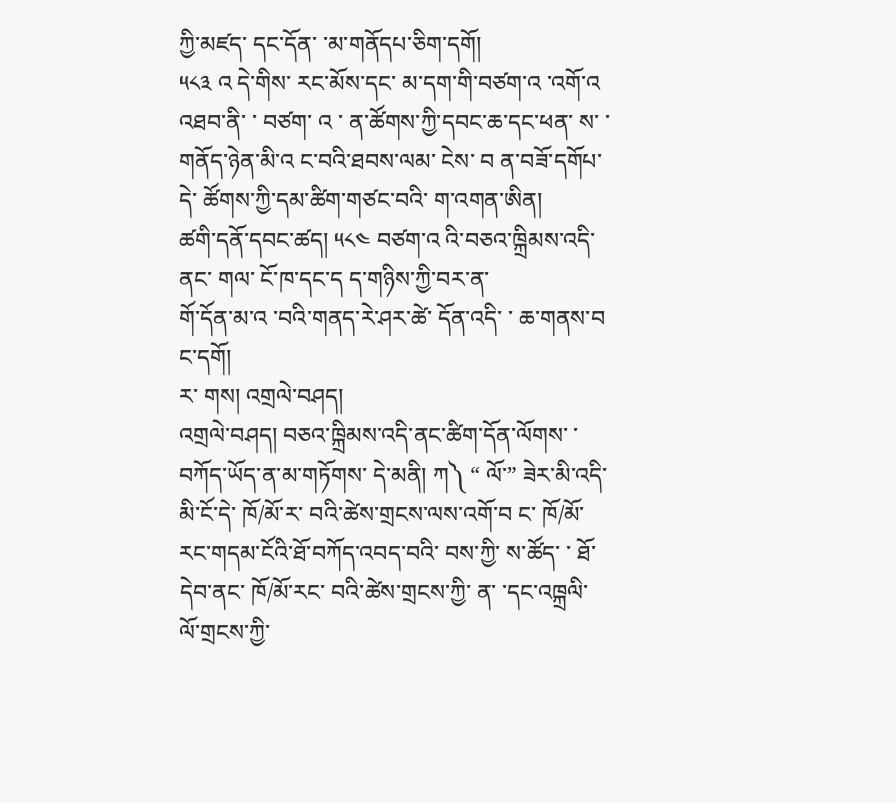ཀྱི་མཛད་ དང་དོན་ ་མ་གནོདཔ་ཅིག་དགོ།
༥༨༣ འ དེ་གིས་ རང་མོས་དང་ མ་དག་གི་བཙག་འ ་འགོ་འ འཐབ་ནི་ ་ བཙག་ འ ་ ན་ཚོགས་ཀྱི་དབང་ཆ་དང་ཕན་ ས་ ་ གནོད་ཉེན་མི་འ ང་བའི་ཐབས་ལམ་ ངེས་ བ ན་བཟོ་དགོཔ་དེ་ ཚོགས་ཀྱི་དམ་ཚིག་གཙང་བའི་ ག་འགན་ཨིན།
ཚགི་དནོ་དབང་ཚད། ༥༨༤ བཙག་འ འི་བཅའ་ཁྐྲིམས་འདི་ནང་ གལ་ ངོ་ཁ་དང་ད ད་གཉིས་ཀྱི་བར་ན་
གོ་དོན་མ་འ ་བའི་གནད་རེ་ཤར་ཚེ་ དོན་འདི་ ་ ཆ་གནས་བ ང་དགོ།
ར་ གས། འགྲལེ་བཤད།
འགྲལེ་བཤད། བཅའ་ཁྐྲིམས་འདི་ནང་ཚིག་དོན་ལོགས་ ་བཀོད་ཡོད་ན་མ་གཏོགས་ དེ་མནི། ཀ༽ “ ལོ་” ཟེར་མི་འདི་ མི་ངོ་དེ་ ཁོ/མོ་ར་ བའི་ཚེས་གྲངས་ལས་འགོ་བ ང་ ཁོ/མོ་
རང་གདམ་ངོའི་ཐོ་བཀོད་འབད་བའི་ བས་ཀྱི་ ས་ཚོད་ ་ ཐོ་དེབ་ནང་ ཁོ/མོ་རང་ བའི་ཚེས་གྲངས་ཀྱི་ ན་ ་དང་འཁྐྲལི་ ལོ་གྲངས་ཀྱི་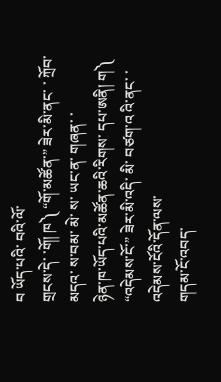བ ཡོད་པའི་ བའི་ལོ་
གྲངས་དེ་ ་གོ། ཁ༽ “གོ་མཚོན་” ཟེར་མི་ནང་ ་ ཀྲོབ་མདའ་ ས་བམ་ མེ་ ས་ ཡང་ན་ གཞན་ ་
ཉེན་ཁ་ཡོད་པའི་མཚོན་ཆའི་རིགས་ དཔ་ཨནི། ག༽ “འདེམས་ངོ་” ཟེར་མི་འདི་ མི་ བཙག་འ འི་ནང་ ་འདེམས་ངོའི་དོན་ལས་
གདམ་ངོ་འབད་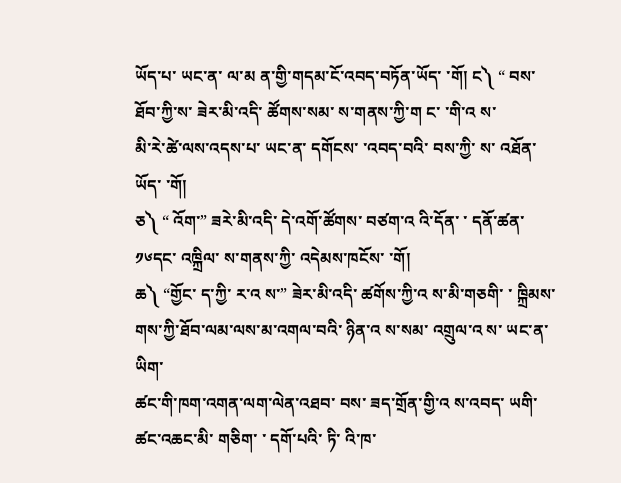ཡོད་པ་ ཡང་ན་ ལ་མ ན་གྱི་གདམ་ངོ་འབད་བཏོན་ཡོད་ ་གོ། ང༽ “ བས་ཐོབ་ཀྱི་ས་ ཟེར་མི་འདི་ ཚོགས་སམ་ ས་གནས་ཀྱི་ག ང་ ་གི་འ ས་
མི་རེ་ཚེ་ལས་འདས་པ་ ཡང་ན་ དགོངས་ ་འབད་བའི་ བས་ཀྱི་ ས་ འཐོན་ཡོད་ ་གོ།
ཅ༽ “ འོག་” ཟརེ་མི་འདི་ དེ་འགོ་ཚོགས་ བཙག་འ འི་དོན་ ་ དནོ་ཚན་༡༦དང་ འཁྐྲིལ་ ས་གནས་ཀྱི་ འདེམས་ཁངོས་ ་གོ།
ཆ༽ “གྱོང་ ད་ཀྱི་ ར་འ ས་” ཟེར་མི་འདི་ ཚགོས་ཀྱི་འ ས་མི་གཅགི་ ་ ཁྐྲིམས་ གས་ཀྱི་ཐོབ་ལམ་ལས་མ་འགལ་བའི་ ཉིན་འ ས་སམ་ འགྲུལ་འ ས་ ཡང་ན་ ཡིག་
ཚང་གི་ཁག་འགན་ལག་ལེན་འཐབ་ བས་ ཟད་གྲོན་གྱི་འ ས་འབད་ ཡགི་ཚང་འཆང་མི་ གཅིག་ ་ དགོ་པའི་ ཏི་ འི་ཁ་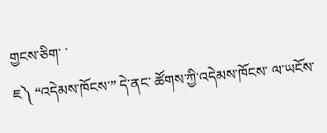གྱངས་ཅིག་ ་
ཇ༽ “འདེམས་ཁོངས་” དེ་ནང་ ཚོགས་ཀྱི་འདེམས་ཁོངས་ ལ་ཡངོས་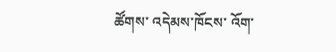ཚོགས་ འདེམས་ཁོངས་ འོག་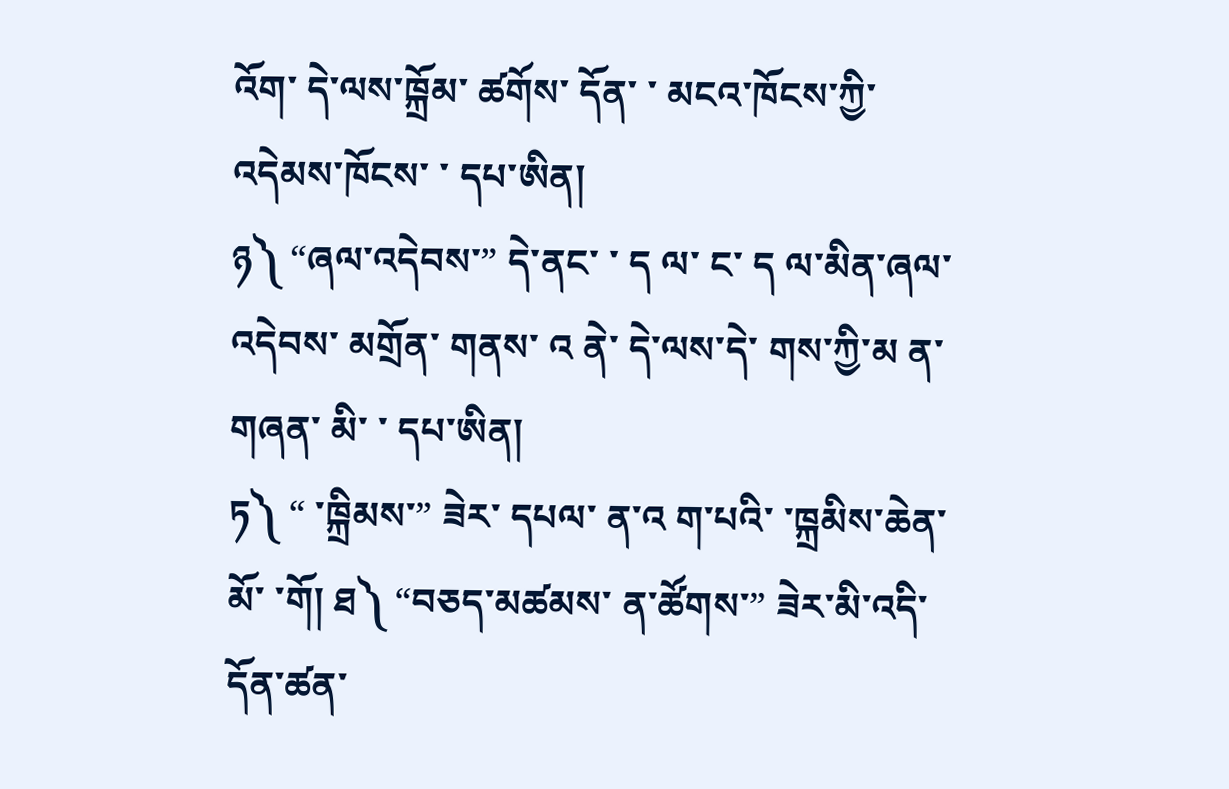འོག་ དེ་ལས་ཁྐྲོམ་ ཚགོས་ དོན་ ་ མངའ་ཁོངས་ཀྱི་ འདེམས་ཁོངས་ ་ དཔ་ཨིན།
ཉ༽ “ཞལ་འདེབས་” དེ་ནང་ ་ ད ལ་ ང་ ད ལ་མིན་ཞལ་འདེབས་ མགྲོན་ གནས་ འ ནེ་ དེ་ལས་དེ་ གས་ཀྱི་མ ན་ གཞན་ མི་ ་ དཔ་ཨིན།
ཏ༽ “ ་ཁྐྲིམས་” ཟེར་ དཔལ་ ན་འ ག་པའི་ ་ཁྐྲམིས་ཆེན་མོ་ ་གོ། ཐ༽ “བཅད་མཚམས་ ན་ཚོགས་” ཟེར་མི་འདི་ དོན་ཚན་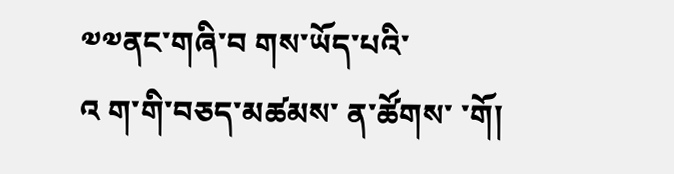༧༧ནང་གཞི་བ གས་ཡོད་པའི་
འ ག་གི་བཅད་མཚམས་ ན་ཚོགས་ ་གོ།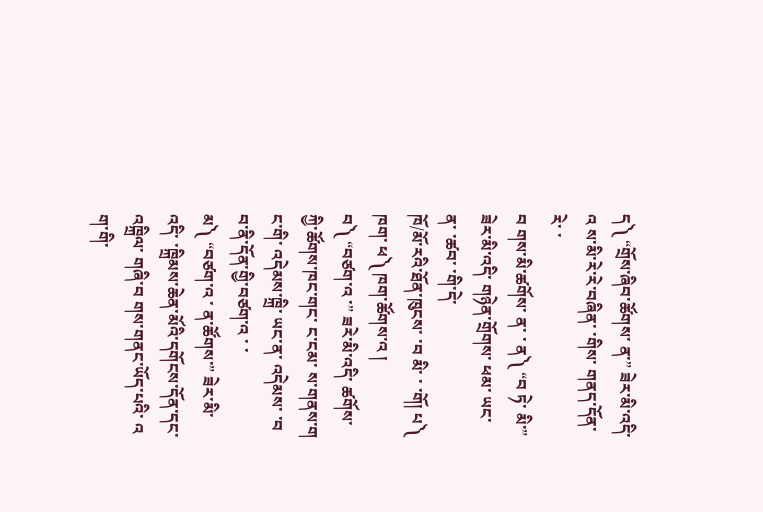ད༽ “གྲོས་ཞིབ་ཚོགས་ ན་” ཟེར་མི་འདི་ འ ས་མི་རེ་རེ་བཞིན་ ་གིས་ གནད་དོན་རེ་ ་
བ གས་མི་ཚགོས་ ན་ ་ ན༽ “བ ཏེ་ མི་” ཟེར་མི་འདི་ གཉེན་གྲོགས་ ཕམ་ ཡང་ན་ ་ཚབ་ ་གི་དེ་
ཁོ/མོ་རའི་ཐོན་ཁུངས་ ་བ མི་ ་ ་གོ། པ༽ ཁག་ ཕ༽ ཁག་ཚོགས་འ །
བ༽ “བཙག་འ ་” ཟརེ་མི་འདི་ ཚགོས་ཀྱི་ཚོགས་ཁང་གང་ ང་ངམ་ ས་གནས་ག ང་གི་ འདེམས་ཁྐྲི་ ཡང་ན་ འདེམས་ ་བ བ་ནི་དོན་གྱི་བཙག་འ ་ ་
མ༽ “བཙག་འ ་ ན་ཚོགས་” ཟེར་མི་འདི་ ་ཁྐྲིམས་ཆེན་མོའི་དགོངས་དོན་དང་འཁྐྲིལ་ གཞི་བ གས་གནང་ཡོད་པའི་ འ ག་གི་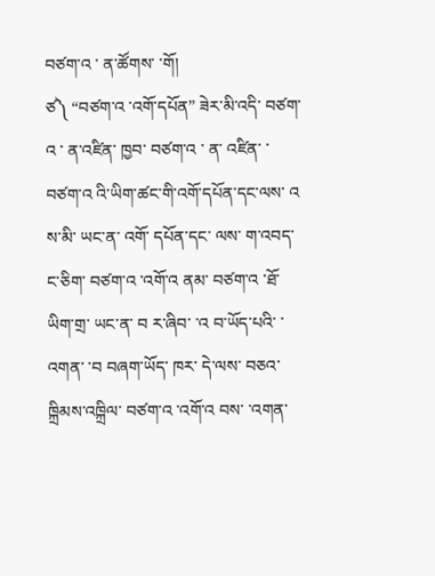བཙག་འ ་ ན་ཚོགས་ ་གོ།
ཙ༽ “བཙག་འ ་འགོ་དཔོན” ཟེར་མི་འདི་ བཙག་འ ་ ན་འཛིན་ ཁྱབ་ བཙག་འ ་ ན་ འཛིན་ ་ བཙག་འ འི་ཡིག་ཚང་གི་འགོ་དཔོན་དང་ལས་ འ ས་མི་ ཡང་ན་ འགོ་ དཔོན་དང་ ལས་ ག་འབད་ ང་ཅིག་ བཙག་འ ་འགོ་འ ནམ་ བཙག་འ ་ཐོ་ ཡིག་གྲ་ ཡང་ན་ བ ར་ཞིབ་ ་འ བ་ཡོད་པའི་ ་འགན་ ་བ བཞག་ཡོད་ ཁར་ དེ་ལས་ བཅའ་ཁྐྲིམས་འཁྐྲིལ་ བཙག་འ ་འགོ་འ བས་ ་འགན་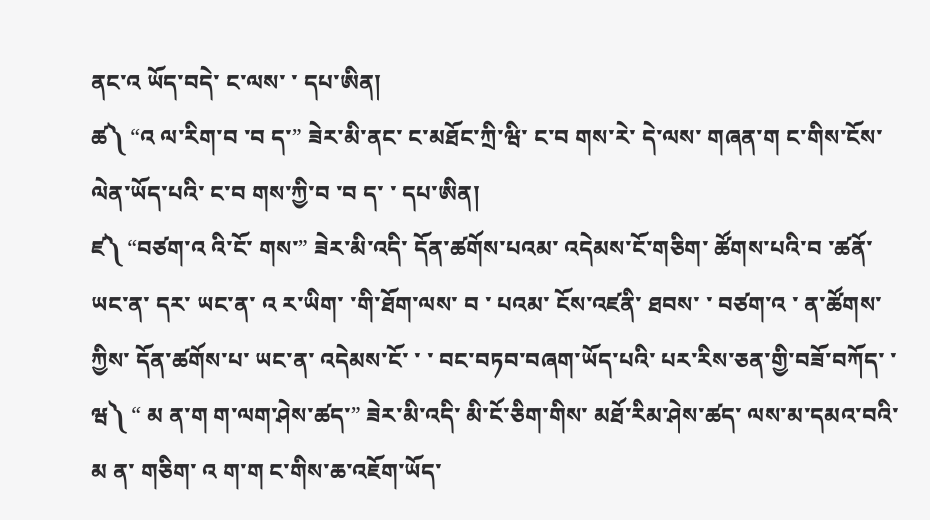ནང་འ ཡོད་བདེ་ ང་ལས་ ་ དཔ་ཨིན།
ཚ༽ “འ ལ་རིག་བ ་བ ད་” ཟེར་མི་ནང་ ང་མཐོང་ཀྲི་ཝི་ ང་བ གས་རེ་ དེ་ལས་ གཞན་ག ང་གིས་ངོས་ལེན་ཡོད་པའི་ ང་བ གས་ཀྱི་བ ་བ ད་ ་ དཔ་ཨིན།
ཛ༽ “བཙག་འ འི་ངོ་ གས་” ཟེར་མི་འདི་ དོན་ཚགོས་པའམ་ འདེམས་ངོ་གཅིག་ ཚོགས་པའི་བ ་ཚནོ་ ཡང་ན་ དར་ ཡང་ན་ འ ར་ཡིག་ ་གི་ཐོག་ལས་ བ ་ པའམ་ ངོས་འཛནི་ ཐབས་ ་ བཙག་འ ་ ན་ཚོགས་ཀྱིས་ དོན་ཚགོས་པ་ ཡང་ན་ འདེམས་ངོ་ ་ ་ བང་བཏབ་བཞག་ཡོད་པའི་ པར་རིས་ཅན་གྱི་བཟོ་བཀོད་ ་
ཝ༽ “ མ ན་ག ག་ལག་ཤེས་ཚད་” ཟེར་མི་འདི་ མི་ངོ་ཅིག་གིས་ མཐོ་རིམ་ཤེས་ཚད་ ལས་མ་དམའ་བའི་ མ ན་ གཅིག་ འ ག་ག ང་གིས་ཆ་འཇོག་ཡོད་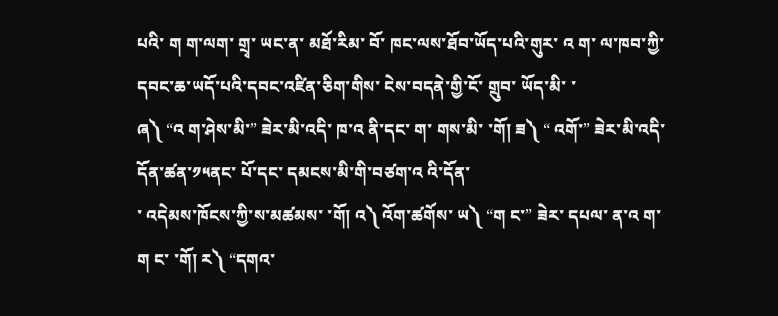པའི་ ག ག་ལག་ གྲྭ་ ཡང་ན་ མཐོ་རིམ་ བོ་ ཁང་ལས་ཐོབ་ཡོད་པའི་གུར་ འ ག་ ལ་ཁབ་ཀྱི་དབང་ཆ་ཡདོ་པའི་དབང་འཛིན་ཅིག་གིས་ ངེས་བདནེ་གྱི་ངོ་ གྲུབ་ ཡོད་མི་ ་
ཞ༽ “འ ག་ཤེས་མི་” ཟེར་མི་འདི་ ཁ་འ ནི་དང་ ག་ གས་མི་ ་གོ། ཟ༽ “ འགོ་” ཟེར་མི་འདི་ དོན་ཚན་༡༥ནང་ པོ་དང་ དམངས་མི་གི་བཙག་འ འི་དོན་
་ འདེམས་ཁོངས་ཀྱི་ས་མཚམས་ ་གོ། འ༽ འོག་ཚགོས་ ཡ༽ “ག ང་” ཟེར་ དཔལ་ ན་འ ག་ག ང་ ་གོ། ར༽ “དགའ་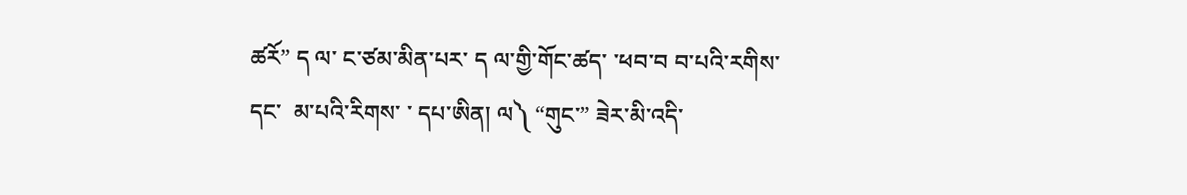ཚརོ” ད ལ་ ང་ཙམ་མིན་པར་ ད ལ་གྱི་གོང་ཚད་ ་ཕབ་བ བ་པའི་རགིས་
དང་  མ་པའི་རིགས་ ་ དཔ་ཨིན། ལ༽ “གུང་” ཟེར་མི་འདི་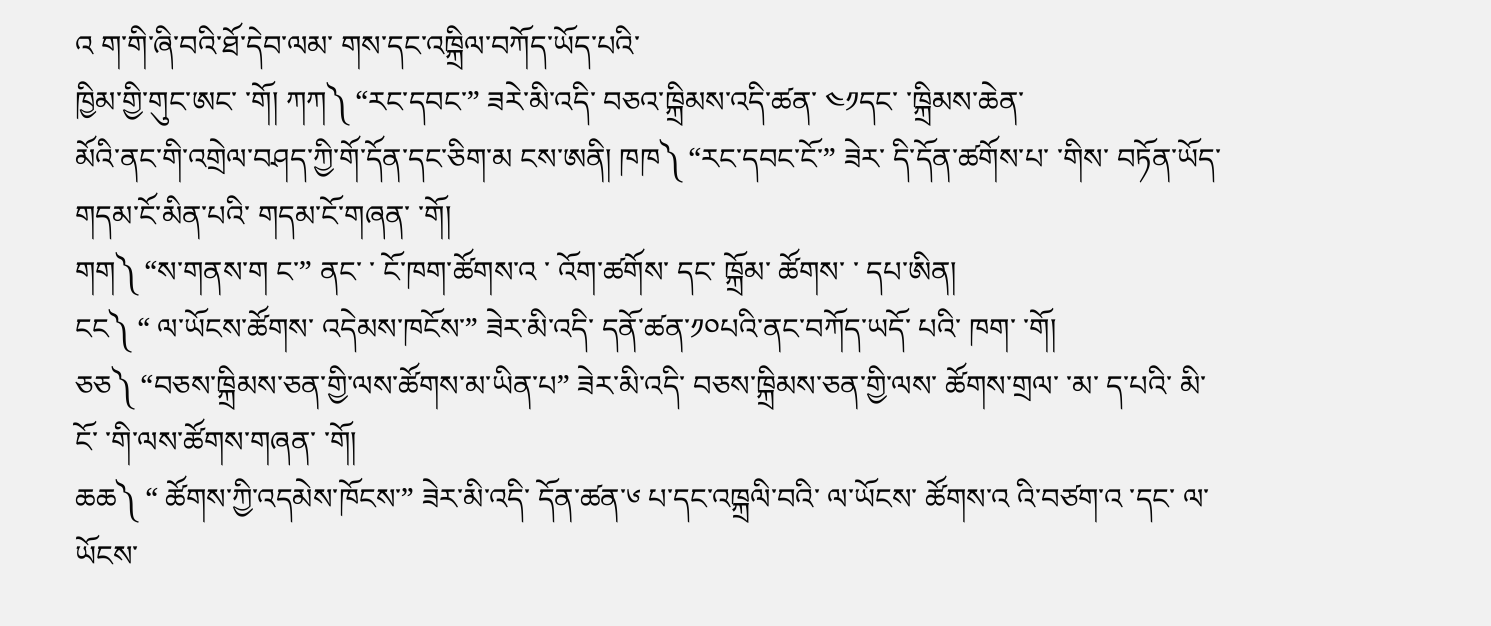འ ག་གི་ཞི་བའི་ཐོ་དེབ་ལམ་ གས་དང་འཁྐྲིལ་བཀོད་ཡོད་པའི་
ཁྱིམ་གྱི་གུང་ཨང་ ་གོ། ཀཀ༽ “རང་དབང་” ཟརེ་མི་འདི་ བཅའ་ཁྐྲིམས་འདི་ཚན་ ༤༡དང་ ་ཁྐྲིམས་ཆེན་
མོའི་ནང་གི་འགྲེལ་བཤད་ཀྱི་གོ་དོན་དང་ཅིག་མ ངས་ཨནི། ཁཁ༽ “རང་དབང་ངོ་” ཟེར་ དི་དོན་ཚགོས་པ་ ་གིས་ བཏོན་ཡོད་
གདམ་ངོ་མིན་པའི་ གདམ་ངོ་གཞན་ ་གོ།
གག༽ “ས་གནས་ག ང་” ནང་ ་ ངོ་ཁག་ཚོགས་འ ་ འོག་ཚགོས་ དང་ ཁྐྲོམ་ ཚོགས་ ་ དཔ་ཨིན།
ངང༽ “ ལ་ཡོངས་ཚོགས་ འདེམས་ཁངོས་” ཟེར་མི་འདི་ དནོ་ཚན་༡༠པའི་ནང་བཀོད་ཡདོ་ པའི་ ཁག་ ་གོ།
ཅཅ༽ “བཅས་ཁྐྲིམས་ཅན་གྱི་ལས་ཚོགས་མ་ཡིན་པ” ཟེར་མི་འདི་ བཅས་ཁྐྲིམས་ཅན་གྱི་ལས་ ཚོགས་གྲལ་ ་མ་ ད་པའི་ མི་ངོ་ ་གི་ལས་ཚོགས་གཞན་ ་གོ།
ཆཆ༽ “ ཚོགས་ཀྱི་འདམེས་ཁོངས་” ཟེར་མི་འདི་ དོན་ཚན་༦ པ་དང་འཁྐྲལི་བའི་ ལ་ཡོངས་ ཚོགས་འ འི་བཙག་འ ་དང་ ལ་ཡོངས་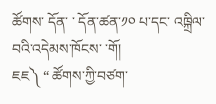ཚོགས་ དོན་ ་ དོན་ཚན་༡༠ པ་དང་ འཁྐྲིལ་བའི་འདེམས་ཁོངས་ ་གོ།
ཇཇ༽ “ ཚོགས་ཀྱི་བཙག་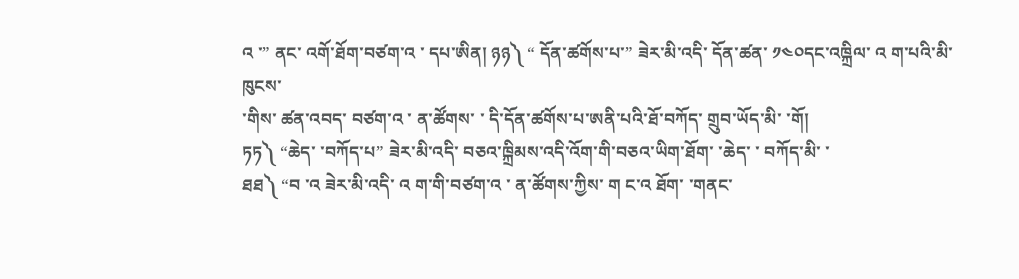འ ་” ནང་ འགོ་ཐོག་བཙག་འ ་ དཔ་ཨིན། ཉཉ༽ “ དོན་ཚགོས་པ་” ཟེར་མི་འདི་ དོན་ཚན་ ༡༤༠དང་འཁྐྲིལ་ འ ག་པའི་མི་ཁུངས་
་གིས་ ཚན་འབད་ བཙག་འ ་ ན་ཚོགས་ ་ དི་དོན་ཚགོས་པ་ཨནི་པའི་ཐོ་བཀོད་ གྲུབ་ཡོད་མི་ ་གོ།
ཏཏ༽ “ཆེད་ ་བཀོད་པ” ཟེར་མི་འདི་ བཅའ་ཁྐྲིམས་འདི་འོག་གི་བཅའ་ཡིག་ཐོག་ ་ཆེད་ ་ བཀོད་མི་ ་
ཐཐ༽ “བ ་འ ཟེར་མི་འདི་ འ ག་གི་བཙག་འ ་ ན་ཚོགས་ཀྱིས་ ག ང་འ ཐོག་ ་གནང་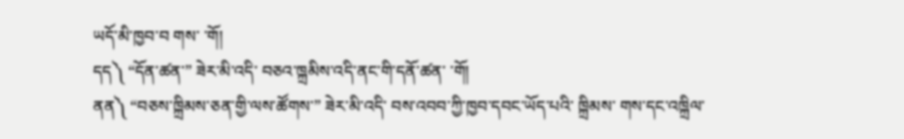ཡདོ་མི་ཁྱབ་བ གས་ ་གོ།
དད༽ “དོན་ཚན་” ཟེར་མི་འདི་ བཅའ་ཁྐྲམིས་འདི་ནང་གི་དནོ་ཚན་ ་གོ།
ནན༽ “བཅས་ཁྐྲིམས་ཅན་གྱི་ལས་ཚོགས་” ཟེར་མི་འདི་ བས་འབབ་ཀྱི་ཁྱབ་དབང་ཡོད་པའི་ ཁྐྲིམས་ གས་དང་འཁྐྲིལ་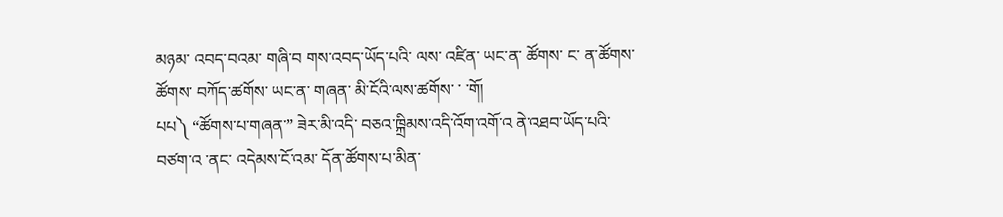མཉམ་ འབད་བའམ་ གཞི་བ གས་འབད་ཡོད་པའི་ ལས་ འཛིན་ ཡང་ན་ ཚོགས་ ང་ ན་ཚོགས་ ཚོགས་ བཀོད་ཚགོས་ ཡང་ན་ གཞན་ མི་ངོའི་ལས་ཚགོས་ ་ ་གོ།
པཔ༽ “ཚོགས་པ་གཞན་” ཟེར་མི་འདི་ བཅའ་ཁྐྲིམས་འདི་འོག་འགོ་འ ནེ་འཐབ་ཡོད་པའི་ བཙག་འ ་ནང་ འདེམས་ངོ་འམ་ དོན་ཚོགས་པ་མིན་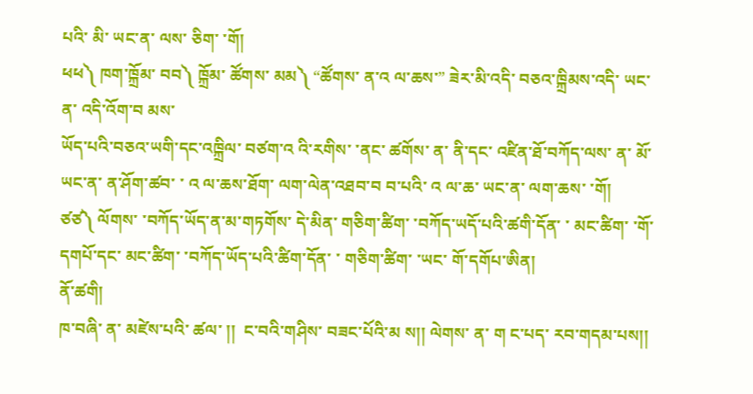པའི་ མི་ ཡང་ན་ ལས་ ཅིག་ ་གོ།
ཕཕ༽ ཁག་ཁྐྲོམ་ བབ༽ ཁྐྲོམ་ ཚོགས་ མམ༽ “ཚོགས་ ན་འ ལ་ཆས་” ཟེར་མི་འདི་ བཅའ་ཁྐྲིམས་འདི་ ཡང་ན་ འདི་འོག་བ མས་
ཡོད་པའི་བཅའ་ཡགི་དང་འཁྐྲིལ་ བཙག་འ འི་རགིས་ ་ནང་ ཚགོས་ ན་ ནི་དང་ འཛིན་ཐོ་བཀོད་ལས་ ན་ མོ་ ཡང་ན་ ན་ཤོག་ཚབ་ ་ འ ལ་ཆས་ཐོག་ ལག་ལེན་འཐབ་བ བ་པའི་ འ ལ་ཆ་ ཡང་ན་ ལག་ཆས་ ་གོ།
ཙཙ༽ ལོགས་ ་བཀོད་ཡོད་ན་མ་གཏགོས་ དེ་མིན་ གཅིག་ཚིག་ ་བཀོད་ཡདོ་པའི་ཚགི་དོན་ ་ མང་ཚིག་ ་གོ་དགཔོ་དང་ མང་ཚིག་ ་བཀོད་ཡོད་པའི་ཚིག་དོན་ ་ གཅིག་ཚིག་ ་ཡང་ གོ་དགོཔ་ཨིན།
ནོ་ཚགི།
ཁ་བཞི་ ན་ མཛེས་པའི་ ཚལ་ །།  ང་བའི་གཤིས་ བཟང་པོའི་མ ས།། ལེགས་ ན་ ག ང་པད་ རབ་གདམ་པས།།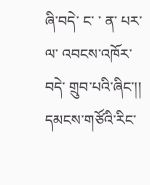ཞི་བདེ་ ང་ ་ ན་ པར་ ལ་ འབངས་འཁོར་བདེ་ གྲུབ་པའི་ཞིང་།། དམངས་གཙོའི་རིང་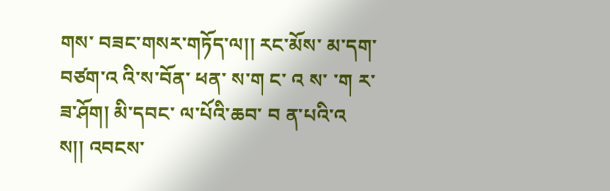གས་ བཟང་གསར་གཏོད་ལ།། རང་མོས་ མ་དག་བཙག་འ འི་ས་བོན་ ཕན་ ས་ག ང་ འ ས་ ་ག ར་ཟ་ཤོག། མི་དབང་ ལ་པོའི་ཆབ་ བ ན་པའི་འ ས།། འབངས་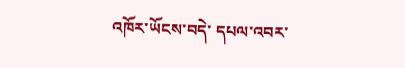འཁོར་ཡོངས་བདེ་ དཔལ་འབར་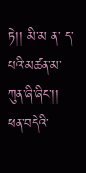ཏེ།། མི་མ ན་ ད་པའི་མཚན་མ་ཀུན་ཞི་ཞིང་།། ཕན་བདེའི་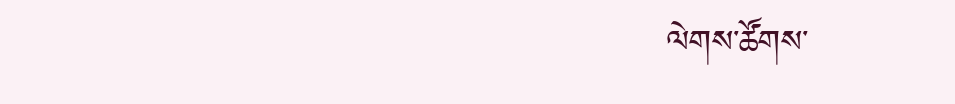ལེགས་ཚོགས་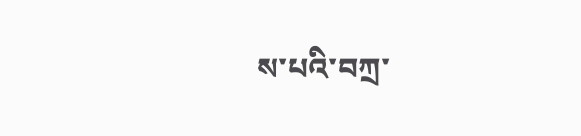ས་པའི་བཀྲ་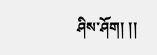ཤིས་ཤོག། །།